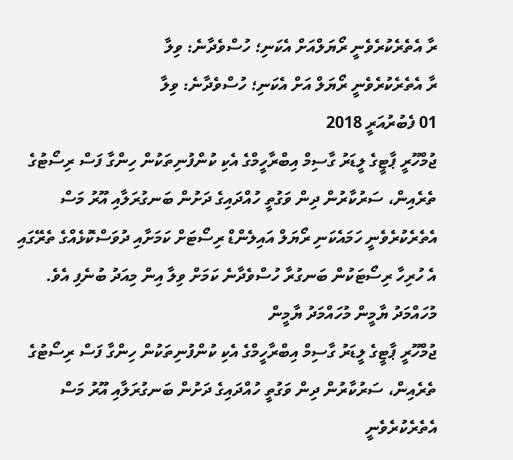ރާ އެތެރެކުރެވެނީ ރޯޔަލްއަށް އެކަނި؛ ހުސްވެދާނެ: ވިލާ
ރާ އެތެރެކުރެވެނީ ރޯޔަލް އަށް އެކަނި؛ ހުސްވެދާނެ: ވިލާ
01 ފެބުރުއަރީ 2018
ޖުމްހޫރީ ޕާޓީގެ ލީޑަރު ގާސިމް އިބްރާހީމްގެ އެކި ކުންފުނިތަކުން ހިންގާ ފަސް ރިސޯޓުގެ ތެރެއިން، ސަރުކާރުން ދިން ވަގުތީ ހުއްދައިގެ ދަށުން ބަނގުރަލާއި އޫރު މަސް އެތެރެކުރެވެނީ ހަމައެކަނި ރޯޔަލް އައިލެންޑް ރިސޯޓަށް ކަމަށާއި ދުވަސްކޮޅެއްގެ ތެރޭގައި އެ ހުރިހާ ރިސޯޓަކުން ބަނގުރާ ހުސްވެދާނެ ކަމަށް ވިލާ އިން މިއަދު ބުނެފި އެވެ.
މުހައްމަދު ޔާމީން މުހައްމަދު ޔާމީން
ޖުމްހޫރީ ޕާޓީގެ ލީޑަރު ގާސިމް އިބްރާހީމްގެ އެކި ކުންފުނިތަކުން ހިންގާ ފަސް ރިސޯޓުގެ ތެރެއިން، ސަރުކާރުން ދިން ވަގުތީ ހުއްދައިގެ ދަށުން ބަނގުރަލާއި އޫރު މަސް އެތެރެކުރެވެނީ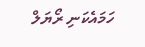ހަމައެކަނި ރޯޔަލް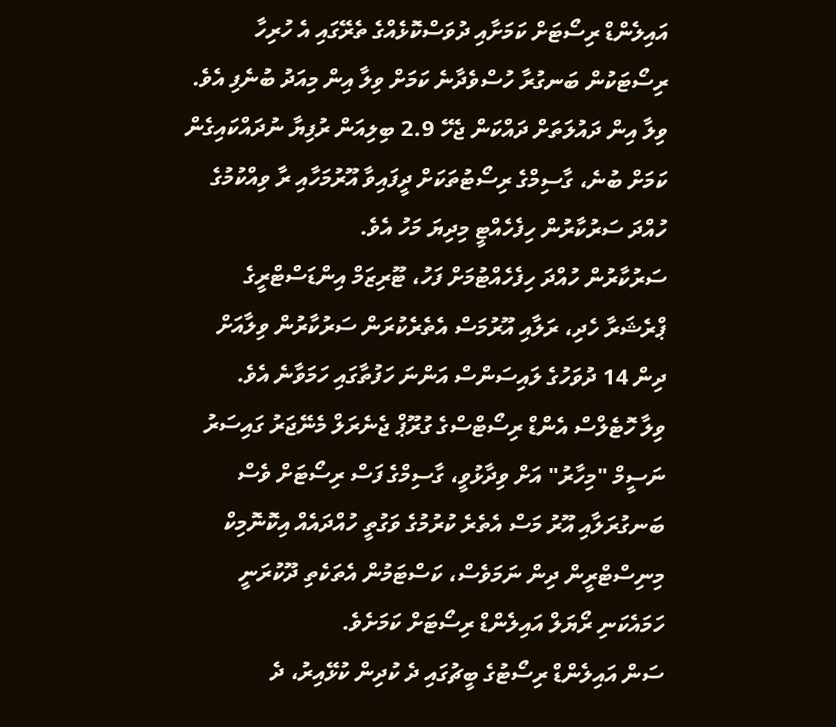އައިލެންޑް ރިސޯޓަށް ކަމަށާއި ދުވަސްކޮޅެއްގެ ތެރޭގައި އެ ހުރިހާ ރިސޯޓަކުން ބަނގުރާ ހުސްވެދާނެ ކަމަށް ވިލާ އިން މިއަދު ބުނެފި އެވެ.
ވިލާ އިން ދައުލަތަށް ދައްކަން ޖެހޭ 2.9 ބިލިއަން ރުފިޔާ ނުދައްކައިގެން ކަމަށް ބުނެ، ގާސިމްގެ ރިސޯޓުތަކަށް ދީފައިވާ އޫރުމަހާއި ރާ ވިއްކުމުގެ ހުއްދަ ސަރުކާރުން ހިފެހެއްޓީ މިދިޔަ މަހު އެވެ.
ސަރުކާރުން ހުއްދަ ހިފެހެއްޓުމަށް ފަހު، ޓޫރިޒަމް އިންޑަސްޓްރީގެ ޕްރެޝަރާ ހެދި، ރަލާއި އޫރުމަސް އެތެރެކުރަން ސަރުކާރުން ވިލާއަށް ދިން 14 ދުވަހުގެ ލައިސަންސް އަންނަ ހަފުތާގައި ހަމަވާނެ އެވެ.
ވިލާ ހޮޓެލްސް އެންޑް ރިސޯޓްސްގެ ގުރޫޕް ޖެނެރަލް މެނޭޖަރު ގައިސަރު ނަސީމް "މިހާރު" އަށް ވިދާޅުވީ، ގާސިމްގެ ފަސް ރިސޯޓަށް ވެސް ބަނގުރަލާއި އޫރު މަސް އެތެރެ ކުރުމުގެ ވަގުތީ ހުއްދައެއް އިކޮނޮމިކް މިނިސްޓްރީން ދިން ނަމަވެސް، ކަސްޓަމުން އެތަކެތި ދޫކުރަނީ ހަމައެކަނި ރޯޔަލް އައިލެންޑް ރިސޯޓަށް ކަމަށެވެ.
ސަން އައިލެންޑް ރިސޯޓުގެ ބީޗުގައި ދެ ކުދިން ކުޅޭއިރު، ދެ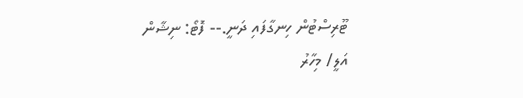ޓޫރިސްޓުން ހިނގާފައި ދަނީ.-- ފޮޓޯ: ނިޝާން އަލީ/ މިހާރު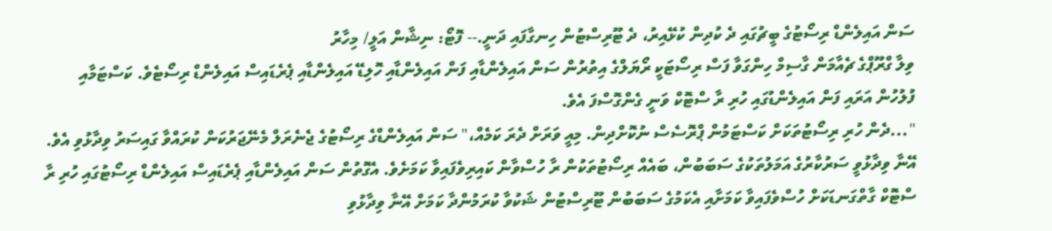ސަން އައިލެންޑް ރިސޯޓުގެ ބީޗުގައި ދެ ކުދިން ކުޅޭއިރު، ދެ ޓޫރިސްޓުން ހިނގާފައި ދަނީ.-- ފޮޓޯ: ނިޝާން އަލީ/ މިހާރު
ވިލާ ގްރޫޕްގެ ޗެއާމަން ގާސިމް ހިންގަވާ ފަސް ރިސޯޓަކީ ރޯޔަލްގެ އިތުރުން ސަން އައިލެންޑާއި ފަން އައިލެންޑާއި ހޮލިޑޭ އައިލެންޑާއި ޕެރެޑައިސް އައިލެންޑް ރިސޯޓެވެ. ކަސްޓަމާއި ފުލުހުން އަރައި ފަން އައިލެންޑުގައި ހުރި ރާ ސްޓޮކް ވަނީ ގެންގޮސްފަ އެވެ.
"...ދެން ހުރި ރިސޯޓުތަކަށް ކަސްޓަމުން ޕްރޮސެސް ނުކޮށްދިން. މިއީ ވަރަށް ދެރަ ކަމެއް،" ސަން އައިލެންޑްގެ ރިސޯޓުގެ ޖެނެރަލް މެނޭޖަރުކަން ކުރައްވާ ގައިސަރު ވިދާޅުވި އެވެ.
އޭނާ ވިދާޅުވީ ސަރުކާރުގެ އަމަލުތަކުގެ ސަބަބުން، ބައެއް ރިސޯޓުތަކުން ރާ ހުސްވާން ކައިރިވެފައިވާ ކަމަށެވެ. އެގޮތުން ސަން އައިލެންޑާއި ޕެރެޑައިސް އައިލެންޑް ރިސޯޓުގައި ހުރި ރާ ސްޓޮކް ގާތްގަނޑަކަށް ހުސްވެފައިވާ ކަމަށާއި އެކަމުގެ ސަބަބުން ޓޫރިސްޓުން ޝަކުވާ ކުރަމުންދާ ކަމަށް އޭނާ ވިދާޅުވި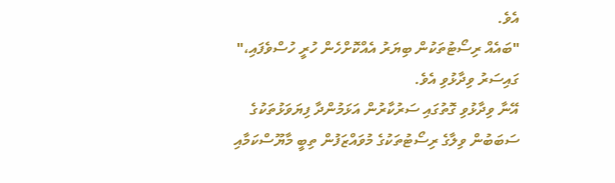އެވެ.
"ބައެއް ރިސޯޓުތަކުން ބިޔަރު އެއްކޮށްހެން ހުރީ ހުސްވެފައި،" ގައިސަރު ވިދާޅުވި އެވެ.
އޭނާ ވިދާޅުވި ގޮތުގައި ސަރުކާރުން އަޅަމުންދާ ފިޔަވަޅުތަކުގެ ސަބަބުން ވިލާގެ ރިސޯޓުތަކުގެ މުވައްޒަފުން ތިބީ މާޔޫސްކަމާއި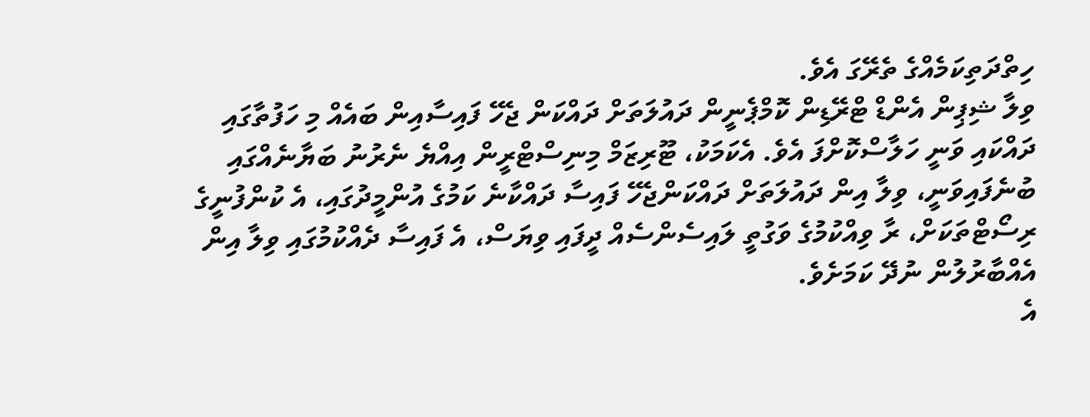ހިތްދަތިކަމެއްގެ ތެރޭގަ އެވެ.
ވިލާ ޝިޕިން އެންޑް ޓްރޭޑިން ކޮމްޕެނީން ދައުލަތަށް ދައްކަން ޖެހޭ ފައިސާއިން ބައެއް މި ހަފުތާގައި ދައްކައި ވަނީ ހަލާސްކޮށްފަ އެވެ. އެކަމަކު، ޓޫރިޒަމް މިނިސްޓްރީން އިއްޔެ ނެރުނު ބަޔާނެއްގައި ބުނެފައިވަނީ، ވިލާ އިން ދައުލަތަށް ދައްކަންޖެހޭ ފައިސާ ދައްކާނެ ކަމުގެ އުންމީދުގައި، އެ ކުންފުނީގެ ރިސޯޓްތަކަށް، ރާ ވިއްކުމުގެ ވަގުތީ ލައިސެންސެއް ދީފައި ވިޔަސް، އެ ފައިސާ ދެއްކުމުގައި ވިލާ އިން އެއްބާރުލުން ނުދޭ ކަމަށެވެ.
އެ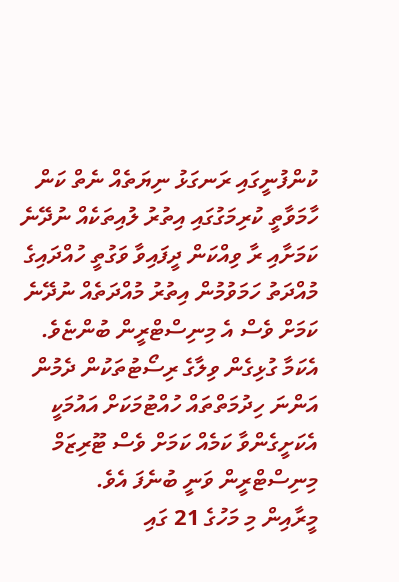ކުންފުނީގައި ރަނގަޅު ނިޔަތެއް ނެތް ކަން ހާމަވާތީ ކުރިމަގުގައި އިތުރު ލުއިތަކެއް ނުދޭނެ ކަމަށާއި ރާ ވިއްކަން ދީފައިވާ ވަގުތީ ހުއްދައިގެ މުއްދަތު ހަމަވުމުން އިތުރު މުއްދަތެއް ނުދޭނެ ކަމަށް ވެސް އެ މިނިސްޓްރީން ބުންޏެވެ. އެކަމާ ގުޅިގެން ވިލާގެ ރިސޯޓުތަކުން ދެމުން އަންނަ ހިދުމަތްތައް ހުއްޓުމަކަށް އައުމަކީ އެކަށީގެންވާ ކަމެއް ކަމަށް ވެސް ޓޫރިޒަމް މިނިސްޓްރީން ވަނީ ބުނެފަ އެވެ.
މީރާއިން މި މަހުގެ 21 ގައި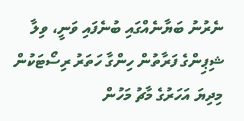ނެރުނު ބަޔާނެއްގައި ބުނެފައި ވަނީ، ވިލާ ޝިޕިންގެ ފަރާތުން ހިންގާ ހަތަރު ރިސޯޓަކުން މިދިޔަ އަހަރުގެ މާޗު މަހުން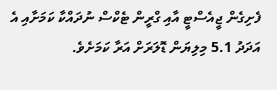ފެށިގެން ޖީއެސްޓީ އާއި ގްރީން ޓެކްސް ނުދައްކާ ކަމަށާއި އެ އަދަދު 5.1 މިލިޔަން ޑޮލަރަށް އަރާ ކަމަށެވެ.